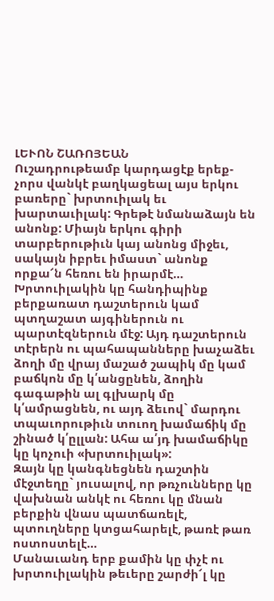ԼԵՒՈՆ ՇԱՌՈՅԵԱՆ
Ուշադրութեամբ կարդացէք երեք-չորս վանկէ բաղկացեալ այս երկու բառերը` խրտուիլակ եւ խարտաւիլակ: Գրեթէ նմանաձայն են անոնք: Միայն երկու գիրի տարբերութիւն կայ անոնց միջեւ, սակայն իբրեւ իմաստ` անոնք որքա՜ն հեռու են իրարմէ…
Խրտուիլակին կը հանդիպինք բերքառատ դաշտերուն կամ պտղաշատ այգիներուն ու պարտէզներուն մէջ: Այդ դաշտերուն տէրերն ու պահապանները խաչաձեւ ձողի մը վրայ մաշած շապիկ մը կամ բաճկոն մը կ՛անցընեն, ձողին գագաթին ալ գլխարկ մը կ՛ամրացնեն, ու այդ ձեւով` մարդու տպաւորութիւն տուող խամաճիկ մը շինած կ՛ըլլան: Ահա ա՛յդ խամաճիկը կը կոչուի «խրտուիլակ»:
Զայն կը կանգնեցնեն դաշտին մէջտեղը` յուսալով, որ թռչունները կը վախնան անկէ ու հեռու կը մնան բերքին վնաս պատճառելէ, պտուղները կտցահարելէ, թառէ թառ ոստոստելէ…
Մանաւանդ երբ քամին կը փչէ ու խրտուիլակին թեւերը շարժի՜լ կը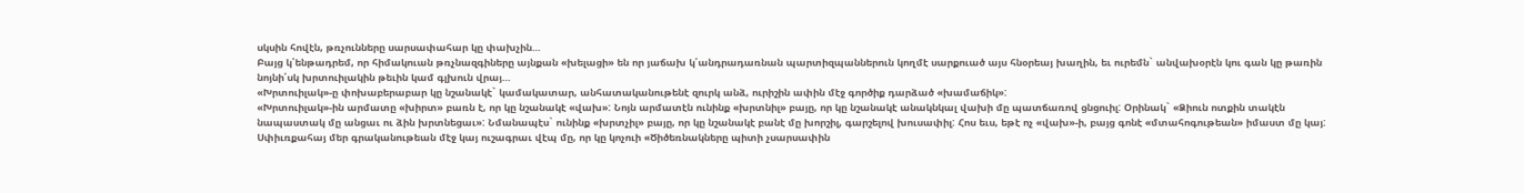սկսին հովէն, թռչունները սարսափահար կը փախչին…
Բայց կ՛ենթադրեմ, որ հիմակուան թռչնազգիները այնքան «խելացի» են որ յաճախ կ՛անդրադառնան պարտիզպաններուն կողմէ սարքուած այս հնօրեայ խաղին, եւ ուրեմն` անվախօրէն կու գան կը թառին նոյնի՛սկ խրտուիլակին թեւին կամ գլխուն վրայ…
«Խրտուիլակ»-ը փոխաբերաբար կը նշանակէ` կամակատար, անհատականութենէ զուրկ անձ, ուրիշին ափին մէջ գործիք դարձած «խամաճիկ»:
«Խրտուիլակ»-ին արմատը «խիրտ» բառն է, որ կը նշանակէ «վախ»: Նոյն արմատէն ունինք «խրտնիլ» բայը, որ կը նշանակէ անակնկալ վախի մը պատճառով ցնցուիլ: Օրինակ` «Ձիուն ոտքին տակէն նապաստակ մը անցաւ ու ձին խրտնեցաւ»: Նմանապէս` ունինք «խրտչիլ» բայը, որ կը նշանակէ բանէ մը խորշիլ, գարշելով խուսափիլ: Հոս եւս, եթէ ոչ «վախ»-ի, բայց գոնէ «մտահոգութեան» իմաստ մը կայ:
Սփիւռքահայ մեր գրականութեան մէջ կայ ուշագրաւ վէպ մը, որ կը կոչուի «Ծիծեռնակները պիտի չսարսափին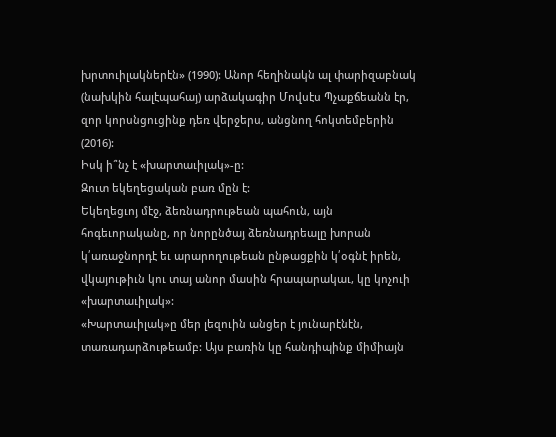խրտուիլակներէն» (1990): Անոր հեղինակն ալ փարիզաբնակ (նախկին հալէպահայ) արձակագիր Մովսէս Պչաքճեանն էր, զոր կորսնցուցինք դեռ վերջերս, անցնող հոկտեմբերին (2016):
Իսկ ի՞նչ է «խարտաւիլակ»-ը:
Զուտ եկեղեցական բառ մըն է:
Եկեղեցւոյ մէջ, ձեռնադրութեան պահուն, այն հոգեւորականը, որ նորընծայ ձեռնադրեալը խորան կ՛առաջնորդէ եւ արարողութեան ընթացքին կ՛օգնէ իրեն, վկայութիւն կու տայ անոր մասին հրապարակաւ, կը կոչուի «խարտաւիլակ»:
«Խարտաւիլակ»ը մեր լեզուին անցեր է յունարէնէն, տառադարձութեամբ: Այս բառին կը հանդիպինք միմիայն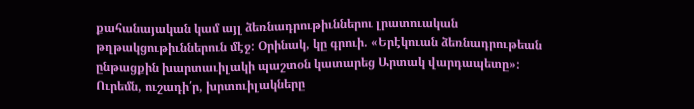քահանայական կամ այլ ձեռնադրութիւններու լրատուական թղթակցութիւններուն մէջ: Օրինակ, կը գրուի. «Երէկուան ձեռնադրութեան ընթացքին խարտաւիլակի պաշտօն կատարեց Արտակ վարդապետը»:
Ուրեմն, ուշադի՛ր, խրտուիլակները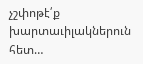չշփոթէ՛ք խարտաւիլակներուն հետ…